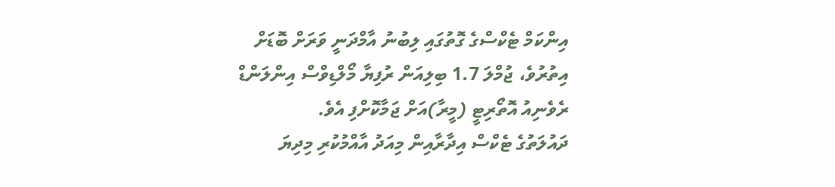އިންކަމް ޓެކްސްގެ ގޮތުގައި ލިބުނު އާމްދަނީ ވަރަށް ބޮޑަށް އިތުރުވެ، ޖުމްލަ 1.7 ބިލިއަން ރުފިޔާ މޯލްޑިވްސް އިންލަންޑް ރެވެނިއު އޮތޯރިޓީ (މީރާ)އަށް ޖަމާކޮށްފި އެވެ.
ދައުލަތުގެ ޓެކްސް އިދާރާއިން މިއަދު އާއްމުކުރި މިދިޔަ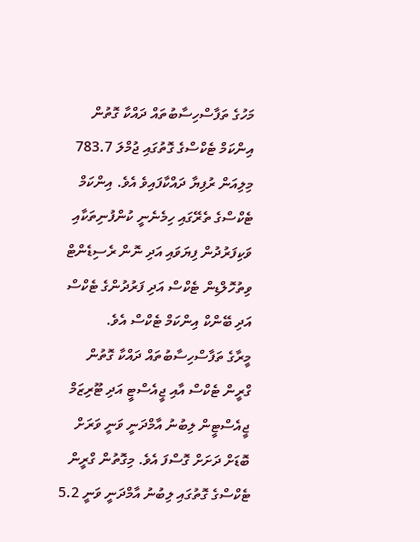މަހުގެ ތަފާސްހިސާބުތައް ދައްކާ ގޮތުން އިންކަމް ޓެކްސްގެ ގޮތުގައި ޖުމްލަ 783.7 މިލިއަން ރުފިޔާ ދައްކާފައިވެ އެވެ. އިންކަމް ޓެކްސްގެ ތެރޭގައި ހިމެނެނީ ކުންފުނިތަކާއި ވަކިފަރުދުން ފިޔަވައި އަދި ނޮން ރެސިޑެންޓް ވިތުހޮލްޑިން ޓެކްސް އަދި ފަރުދުންގެ ޓެކްސް އަދި ބޭންކް އިންކަމް ޓެކްސް އެވެ.
މީރާގެ ތަފާސްހިސާބުތައް ދައްކާ ގޮތުން ގްރީން ޓެކްސް އާއި ޖީއެސްޓީ އަދި ޓޫރިޒަމް ޖީއެސްޓީން ލިބުނު އާމްދަނީ ވަނީ ވަރަށް ބޮޑަށް ދަށަށް ގޮސްފަ އެވެ. މިގޮތުން ގްރީން ޓެކްސްގެ ގޮތުގައި ލިބުނު އާމްދަނީ ވަނީ 5.2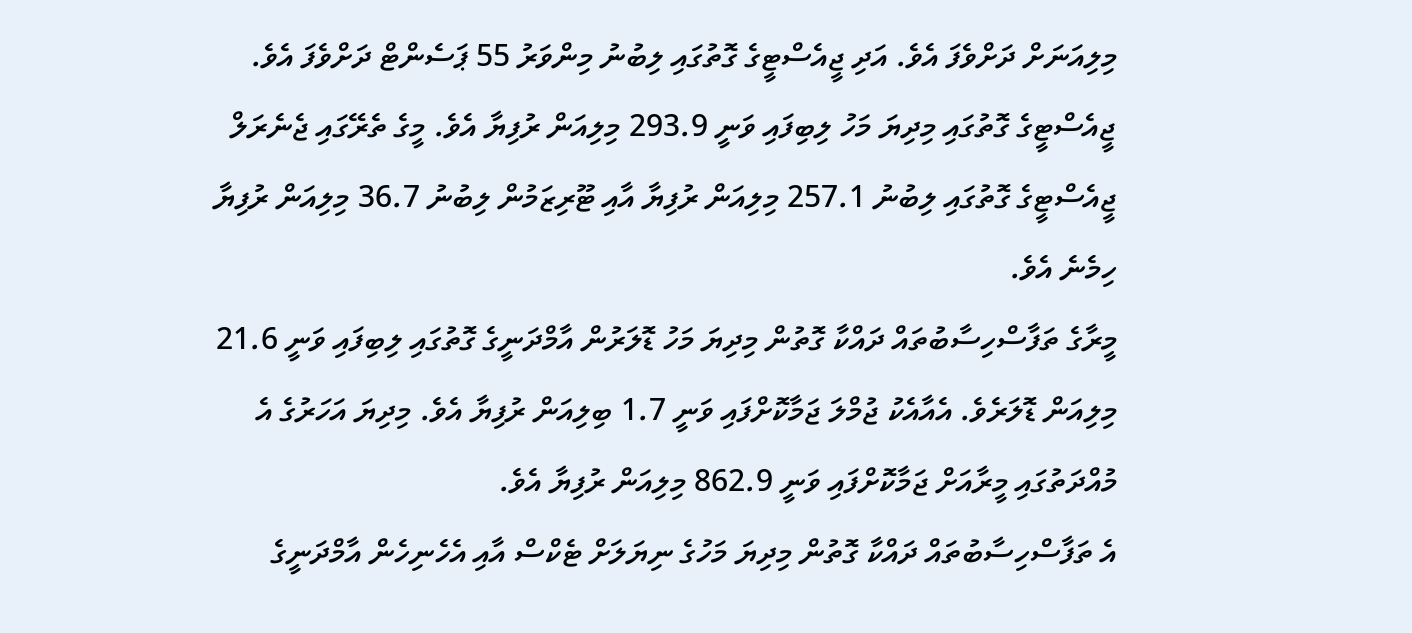މިލިއަނަށް ދަށްވެފަ އެވެ. އަދި ޖީއެސްޓީގެ ގޮތުގައި ލިބުނު މިންވަރު 55 ޕަސެންޓް ދަށްވެފަ އެވެ. ޖީއެސްޓީގެ ގޮތުގައި މިދިޔަ މަހު ލިބިފައި ވަނީ 293.9 މިލިއަން ރުފިޔާ އެވެ. މީގެ ތެރޭގައި ޖެނެރަލް ޖީއެސްޓީގެ ގޮތުގައި ލިބުނު 257.1 މިލިއަން ރުފިޔާ އާއި ޓޫރިޒަމުން ލިބުނު 36.7 މިލިއަން ރުފިޔާ ހިމެނެ އެވެ.
މީރާގެ ތަފާސްހިސާބުތައް ދައްކާ ގޮތުން މިދިޔަ މަހު ޑޮލަރުން އާމްދަނީގެ ގޮތުގައި ލިބިފައި ވަނީ 21.6 މިލިއަން ޑޮލަރެވެ. އެއާއެކު ޖުމްލަ ޖަމާކޮށްފައި ވަނީ 1.7 ބިލިއަން ރުފިޔާ އެވެ. މިދިޔަ އަހަރުގެ އެ މުއްދަތުގައި މީރާއަށް ޖަމާކޮށްފައި ވަނީ 862.9 މިލިއަން ރުފިޔާ އެވެ.
އެ ތަފާސްހިސާބުތައް ދައްކާ ގޮތުން މިދިޔަ މަހުގެ ނިޔަލަށް ޓެކްސް އާއި އެހެނިހެން އާމްދަނީގެ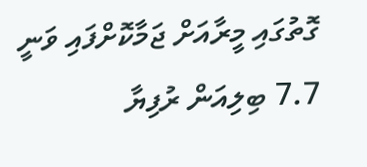ގޮތުގައި މީރާއަށް ޖަމާކޮށްފައި ވަނީ 7.7 ބިލިއަން ރުފިޔާ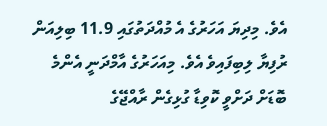އެވެ. މިދިޔަ އަހަރުގެ އެ މުއްދަތުގައި 11.9 ބިލިއަން ރުފިޔާ ލިބިފައިވެ އެވެ. މިއަހަރުގެ އާމްދަނީ އެންމެ ބޮޑަށް ދަށްވީ ކޮވިޑާ ގުޅިގެން ރާއްޖޭގެ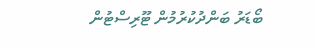ބޯޑަރު ބަންދުކުރުމުން ޓޫރިސްޓުން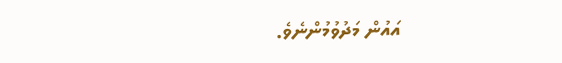އައުން މަދުވުމުންނެވެ.